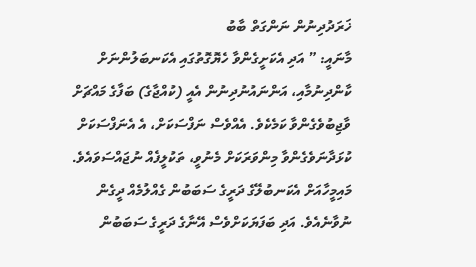ޚަރަދުދިނުން ނަންގަތް ބާބު
މާނައީ: ” އަދި އެކަށީގެންވާ ހެޔޮގޮތުގައި އެކަނބަލުންނަށް ކާންދިނުމާއި، އަންނައުނުދިނުން އެއީ (ކުއްޖާގެ) ބަފާގެ މައްޗަށް ވާޖިބުވެގެންވާ ކަމެކެވެ. އެއްވެސް ނަފްސަކަށް، އެ އެނަފްސަކަށް ކުޅަދާނަވެގެންވާ މިންވަރަކަށް މެނުވީ، ތަކުލީފެއް ނުޖައްސަވައެވެ. މައިމީހާއަށް އެކަނބުލޭގެ ދަރީގެ ސަބަބުން ގެއްލުމެއް ދީގެން ނުވާނެއެވެ. އަދި ބަފަޔަކަށްވެސް އޭނާގެ ދަރީގެ ސަބަބުން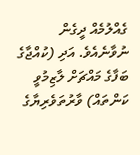ގެއްލުމެއް ދީގެން ނުވާނެއެވެ. އަދި (ކުއްޖާގެ ބަފާގެ މައްޗަށް ލާޒިމުވީ ކަންތައް) ވާރުތަވެރިޔާގެ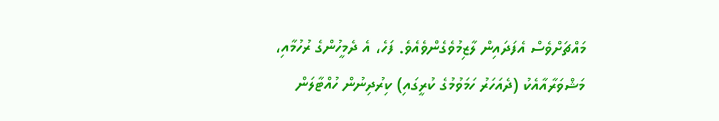މައްޗަށްވެސް އެފަދައިން ލާޒިމުވެގެންވެއެވެ. ފަހެ، އެ ދެމީހުންގެ ރުހުމާއި، މަޝްވަރާއާއެކު (ދެއަހަރު ހަމަވުމުގެ ކުރީގައި) ކިރުދިނުން ހުއްޓާލަން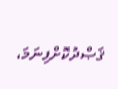ޤަޞްދުކޮށްފިނަމަ،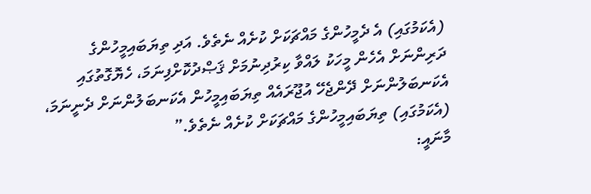(އެކަމުގައި) އެ ދެމީހުންގެ މައްޗަކަށް ކުށެއް ނެތެވެ. އަދި ތިޔަބައިމީހުންގެ ދަރިންނަށް އެހެން މީހަކު ލައްވާ ކިރުދިނުމަށް ޤަޞްދުކޮށްފިނަމަ، ހެޔޮގޮތުގައި އެކަނބަލުންނަށް ދޭންޖެހޭ އުޖޫރައެއް ތިޔަބައިމީހުން އެކަނބަލުންނަށް ދެނީނަމަ، (އެކަމުގައި) ތިޔަބައިމީހުންގެ މައްޗަކަށް ކުށެއް ނެތެވެ.”
މާނައީ: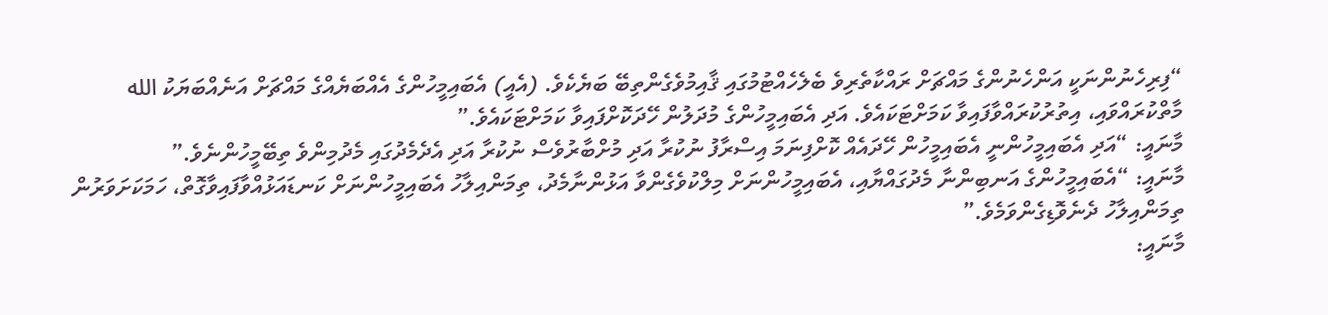“ފިރިހެނުންނަކީ އަންހެނުންގެ މައްޗަށް ރައްކާތެރިވެ ބެލެހެއްޓުމުގައި ޤާއިމުވެގެންތިބޭ ބަޔެކެވެ. (އެއީ) އެބައިމީހުންގެ އެއްބަޔެއްގެ މައްޗަށް އަނެއްބަޔަކު الله މާތްކުރައްވައި، އިތުރުކުރައްވާފައިވާ ކަމަށްޓަކައެވެ. އަދި އެބައިމީހުންގެ މުދަލުން ހޭދަކޮށްފައިވާ ކަމަށްޓަކައެވެ.”
މާނައީ: “އަދި އެބައިމީހުންނީ އެބައިމީހުން ހޭދައެއް ކޮށްފިނަމަ އިސްރާފު ނުކުރާ އަދި މުށްބާރުވެސް ނުކުރާ އަދި އެދެމެދުގައި މެދުމިންވެ ތިބޭމީހުންނެވެ.”
މާނައީ: “އެބައިމީހުންގެ އަނބިންނާ މެދުގައްޔާއި، އެބައިމީހުންނަށް މިލްކުވެގެންވާ އަޅުންނާމެދު، ތިމަންއިލާހު އެބައިމީހުންނަށް ކަނޑައަޅުއްވާފައިވާގޮތް، ހަމަކަށަވަރުން ތިމަންއިލާހު ދެނެވޮޑިގެންވަމެވެ.”
މާނައީ: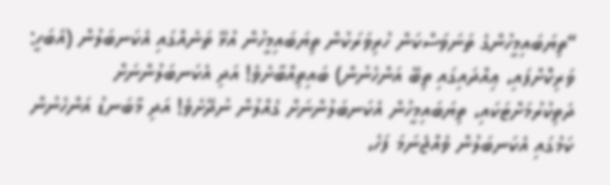“ތިޔަބައިމީހުންގެ ތަނަވަސްކަން ހުރިވަރަކުން ތިޔަބައިމީހުން އުޅޭ ތަނެއްގައި އެކަނބަލުން (އެބަހީ: ވަރިކޮށްފައި، ޢިއްދައިގައި ތިބޭ އަންހެނުން) ބައިތިއްބާށެވެ! އަދި އެކަނބަލުންނަށް ދަތިކުރުމަށްޓަކައި، ތިޔަބައިމީހުން އެކަނބަލުންނަށް ގެއްލުން ނުދޭށެވެ! އަދި މާބަނޑު އަންހެނުން ކަމުގައި އެކަނބަލުން ވެއްޖެނަމަ ފަހެ،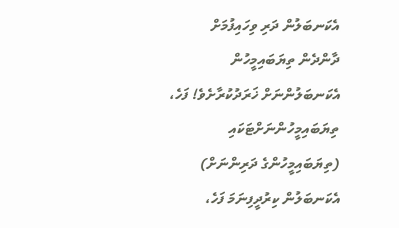އެކަނބަލުން ދަރި ވިހައިފުމަށް ދާންދެން ތިޔަބައިމީހުން އެކަނބަލުންނަށް ޚަރަދުކުރާށެވެ! ފަހެ، ތިޔަބައިމީހުންނަށްޓަކައި (ތިޔަބައިމީހުންގެ ދަރިންނަށް) އެކަނބަލުން ކިރުދީފިނަމަ ފަހެ،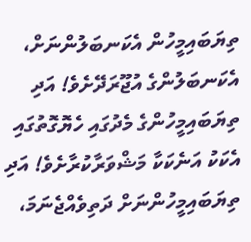ތިޔަބައިމީހުން އެކަނބަލުންނަށް، އެކަނބަލުންގެ އުޖޫރަދޭށެވެ! އަދި ތިޔަބައިމީހުންގެ މެދުގައި ހެޔޮގޮތުގައި އެކަކު އަނެކަކާ މަޝްވަރާކުރާށެވެ! އަދި ތިޔަބައިމީހުންނަށް ދަތިވެއްޖެނަމަ،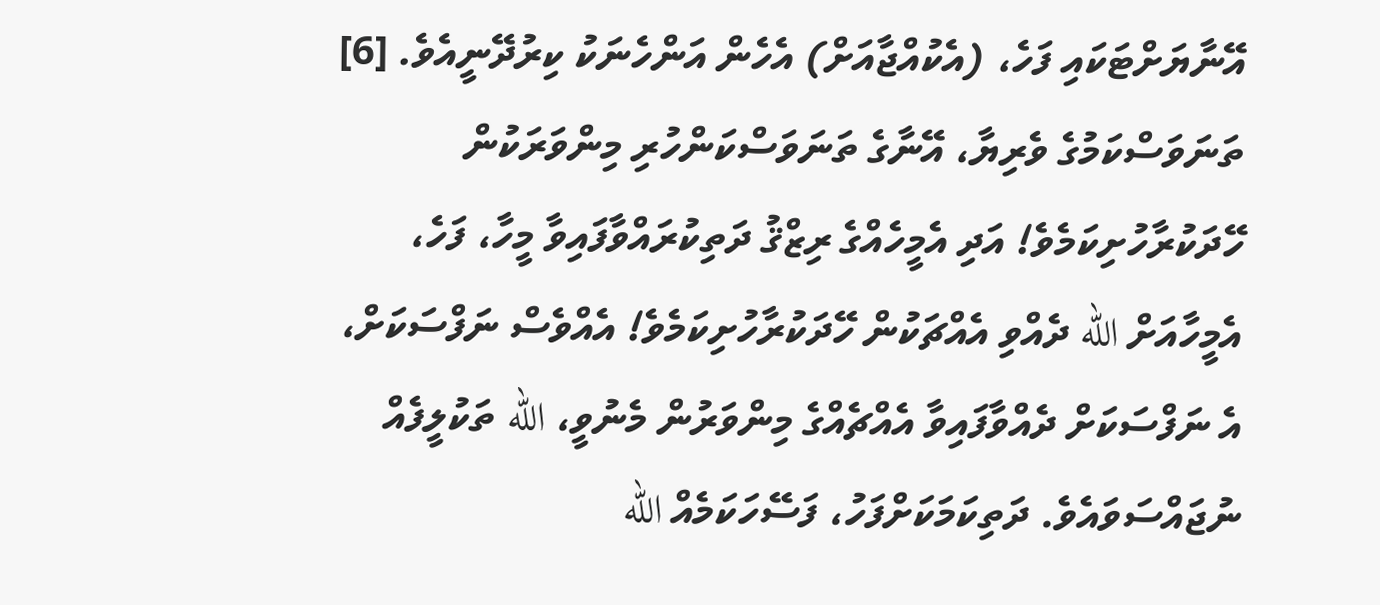އޭނާޔަށްޓަކައި ފަހެ، (އެކުއްޖާއަށް) އެހެން އަންހެނަކު ކިރުދޭނީއެވެ. [6] ތަނަވަސްކަމުގެ ވެރިޔާ، އޭނާގެ ތަނަވަސްކަންހުރި މިންވަރަކުން ހޭދަކުރާހުށިކަމެވެ! އަދި އެމީހެއްގެ ރިޒްޤު ދަތިކުރައްވާފައިވާ މީހާ، ފަހެ، އެމީހާއަށް الله ދެއްވި އެއްޗަކުން ހޭދަކުރާހުށިކަމެވެ! އެއްވެސް ނަފްސަކަށް، އެ ނަފްސަކަށް ދެއްވާފައިވާ އެއްޗެއްގެ މިންވަރުން މެނުވީ، الله ތަކުލީފެއް ނުޖައްސަވައެވެ. ދަތިކަމަކަށްފަހު، ފަސޭހަކަމެއް الله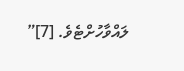ލައްވާހުށްޓެވެ. [7]”